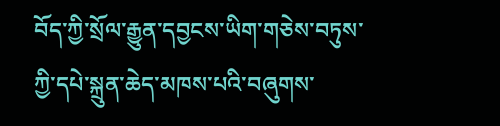བོད་ཀྱི་སྲོལ་རྒྱུན་དབྱངས་ཡིག་གཅེས་བཏུས་ཀྱི་དཔེ་སྐྲུན་ཆེད་མཁས་པའི་བཞུགས་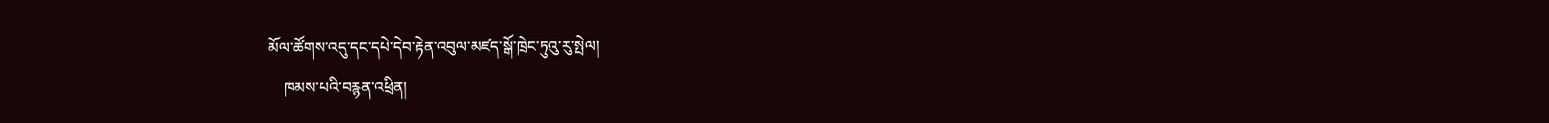མོལ་ཚོགས་འདུ་དང་དཔེ་དེབ་རྟེན་འབུལ་མཛད་སྒོ་ཁྲེང་ཏུའུ་རུ་སྤེལ།
    ཁམས་པའི་བརྙན་འཕྲིན།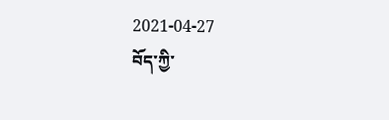2021-04-27
བོད་ཀྱི་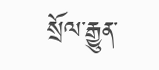སྲོལ་རྒྱུན་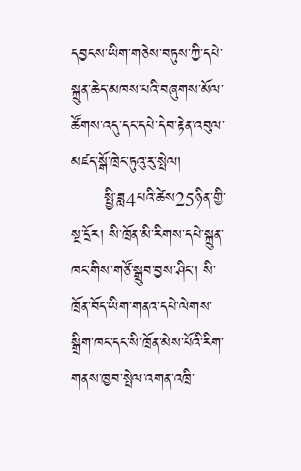དབྱངས་ཡིག་གཅེས་བཏུས་ཀྱི་དཔེ་སྐྲུན་ཆེད་མཁས་པའི་བཞུགས་མོལ་ཚོགས་འདུ་དང་དཔེ་དེབ་རྟེན་འབུལ་མཛད་སྒོ་ཁྲེང་ཏུའུ་རུ་སྤེལ།
      སྤྱི་ཟླ4པའི་ཚེས25ཉིན་གྱི་སྔ་དྲོར། སི་ཁྲོན་མི་རིགས་དཔེ་སྐྲུན་ཁང་གིས་གཙོ་སྒྲུབ་བྱས་ཤིང་། སི་ཁྲོན་བོད་ཡིག་གནའ་དཔེ་ལེགས་སྒྲིག་ཁང་དང་སི་ཁྲོན་མེས་པོའི་རིག་གནས་ཁྱབ་སྤེལ་འགན་འཁྲི་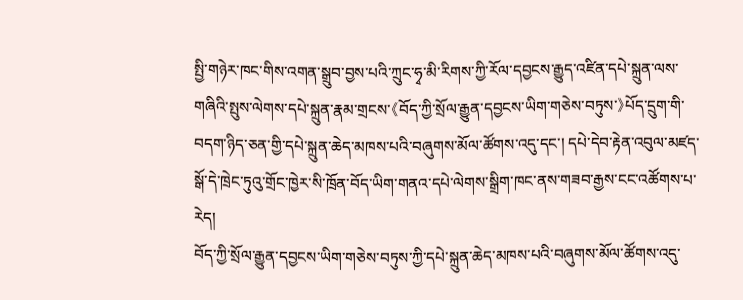སྤྱི་གཉེར་ཁང་གིས་འགན་སྒྲུབ་བྱས་པའི་ཀྲུང་ཧྭ་མི་རིགས་ཀྱི་རོལ་དབྱངས་རྒྱུད་འཛིན་དཔེ་སྐྲུན་ལས་གཞིའི་སྤུས་ལེགས་དཔེ་སྐྲུན་རྣམ་གྲངས་《བོད་ཀྱི་སྲོལ་རྒྱུན་དབྱངས་ཡིག་གཅེས་བཏུས་》པོད་དྲུག་གི་བདག་ཉིད་ཅན་གྱི་དཔེ་སྐྲུན་ཆེད་མཁས་པའི་བཞུགས་མོལ་ཚོགས་འདུ་དང་། དཔེ་དེབ་རྟེན་འབུལ་མཛད་སྒོ་དེ་ཁྲེང་ཏུའུ་གྲོང་ཁྱེར་སི་ཁྲོན་བོད་ཡིག་གནའ་དཔེ་ལེགས་སྒྲིག་ཁང་ནས་གཟབ་རྒྱས་ངང་འཚོགས་པ་རེད།
བོད་ཀྱི་སྲོལ་རྒྱུན་དབྱངས་ཡིག་གཅེས་བཏུས་ཀྱི་དཔེ་སྐྲུན་ཆེད་མཁས་པའི་བཞུགས་མོལ་ཚོགས་འདུ་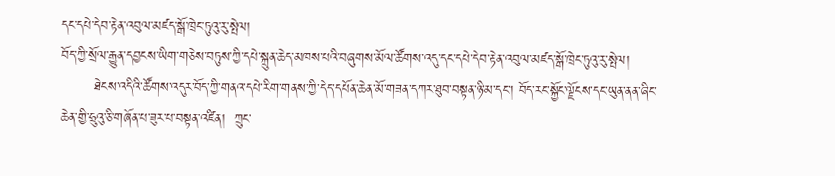དང་དཔེ་དེབ་རྟེན་འབུལ་མཛད་སྒོ་ཁྲེང་ཏུའུ་རུ་སྤེལ།
བོད་ཀྱི་སྲོལ་རྒྱུན་དབྱངས་ཡིག་གཅེས་བཏུས་ཀྱི་དཔེ་སྐྲུན་ཆེད་མཁས་པའི་བཞུགས་མོལ་ཚོགས་འདུ་དང་དཔེ་དེབ་རྟེན་འབུལ་མཛད་སྒོ་ཁྲེང་ཏུའུ་རུ་སྤེལ།
       ཐེངས་འདིའི་ཚོགས་འདུར་བོད་ཀྱི་གནའ་དཔེ་རིག་གནས་ཀྱི་དེད་དཔོན་ཆེན་མོ་གཟན་དཀར་ཐུབ་བསྟན་ཉི་མ་དང་། བོད་རང་སྐྱོང་ལྗོངས་དང་ཡུན་ནན་ཞིང་ཆེན་གྱི་ཧྲུའུ་ཅི་གཞོན་པ་ཟུར་པ་བསྟན་འཛིན།  ཀྲུང་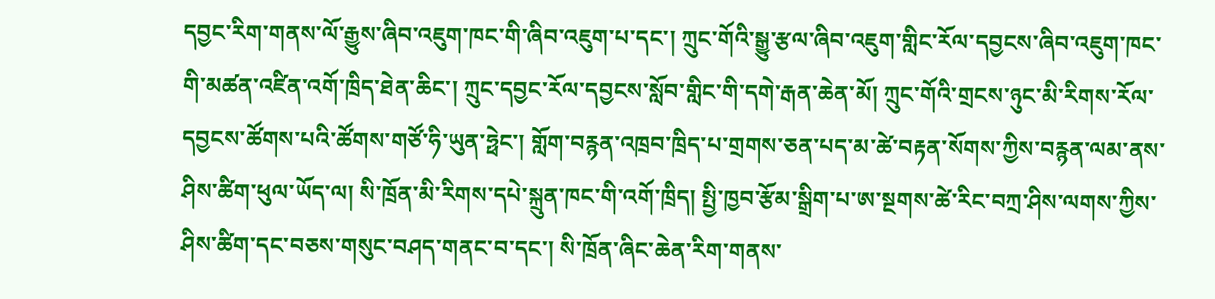དབྱང་རིག་གནས་ལོ་རྒྱུས་ཞིབ་འཇུག་ཁང་གི་ཞིབ་འཇུག་པ་དང་། ཀྲུང་གོའི་སྒྱུ་རྩལ་ཞིབ་འཇུག་གླིང་རོལ་དབྱངས་ཞིབ་འཇུག་ཁང་གི་མཚན་འཛིན་འགོ་ཁྲིད་ཐེན་ཆིང་། ཀྲུང་དབྱང་རོལ་དབྱངས་སློབ་གླིང་གི་དགེ་རྒན་ཆེན་མོ། ཀྲུང་གོའི་གྲངས་ཉུང་མི་རིགས་རོལ་དབྱངས་ཚོགས་པའི་ཚོགས་གཙོ་ཧི་ཡུན་ཧྥེང་། གློག་བརྙན་འཁྲབ་ཁྲིད་པ་གྲགས་ཅན་པད་མ་ཚེ་བརྟན་སོགས་ཀྱིས་བརྙན་ལམ་ནས་ཤིས་ཚིག་ཕུལ་ཡོད་ལ། སི་ཁྲོན་མི་རིགས་དཔེ་སྐྲུན་ཁང་གི་འགོ་ཁྲིད། སྤྱི་ཁྱབ་རྩོམ་སྒྲིག་པ་ཨ་སྔགས་ཚེ་རིང་བཀྲ་ཤིས་ལགས་ཀྱིས་ཤིས་ཚིག་དང་བཅས་གསུང་བཤད་གནང་བ་དང་། སི་ཁྲོན་ཞིང་ཆེན་རིག་གནས་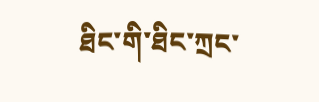ཐིང་གི་ཐིང་ཀྲང་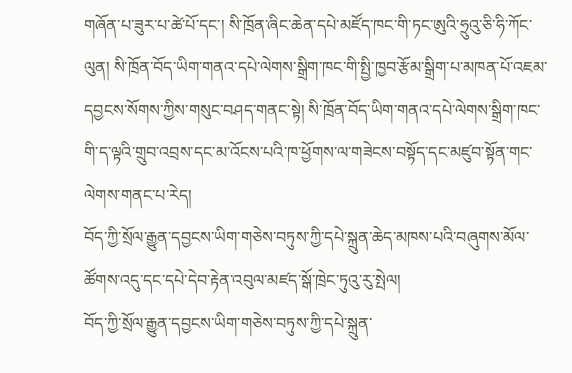གཞོན་པ་ཟུར་པ་ཚེ་པོ་དང་། སི་ཁྲོན་ཞིང་ཆེན་དཔེ་མཛོད་ཁང་གི་ཏང་ཨུའི་ཧྲུའུ་ཅི་ཧི་ཀོང་ལུན། སི་ཁྲོན་བོད་ཡིག་གནའ་དཔེ་ལེགས་སྒྲིག་ཁང་གི་སྤྱི་ཁྱབ་རྩོམ་སྒྲིག་པ་མཁན་པོ་འཇམ་དབྱངས་སོགས་ཀྱིས་གསུང་བཤད་གནང་སྟེ། སི་ཁྲོན་བོད་ཡིག་གནའ་དཔེ་ལེགས་སྒྲིག་ཁང་གི་ད་ལྟའི་གྲུབ་འབྲས་དང་མ་འོངས་པའི་ཁ་ཕྱོགས་ལ་གཟེངས་བསྟོད་དང་མཛུབ་སྟོན་གང་ལེགས་གནང་པ་རེད།
བོད་ཀྱི་སྲོལ་རྒྱུན་དབྱངས་ཡིག་གཅེས་བཏུས་ཀྱི་དཔེ་སྐྲུན་ཆེད་མཁས་པའི་བཞུགས་མོལ་ཚོགས་འདུ་དང་དཔེ་དེབ་རྟེན་འབུལ་མཛད་སྒོ་ཁྲེང་ཏུའུ་རུ་སྤེལ།
བོད་ཀྱི་སྲོལ་རྒྱུན་དབྱངས་ཡིག་གཅེས་བཏུས་ཀྱི་དཔེ་སྐྲུན་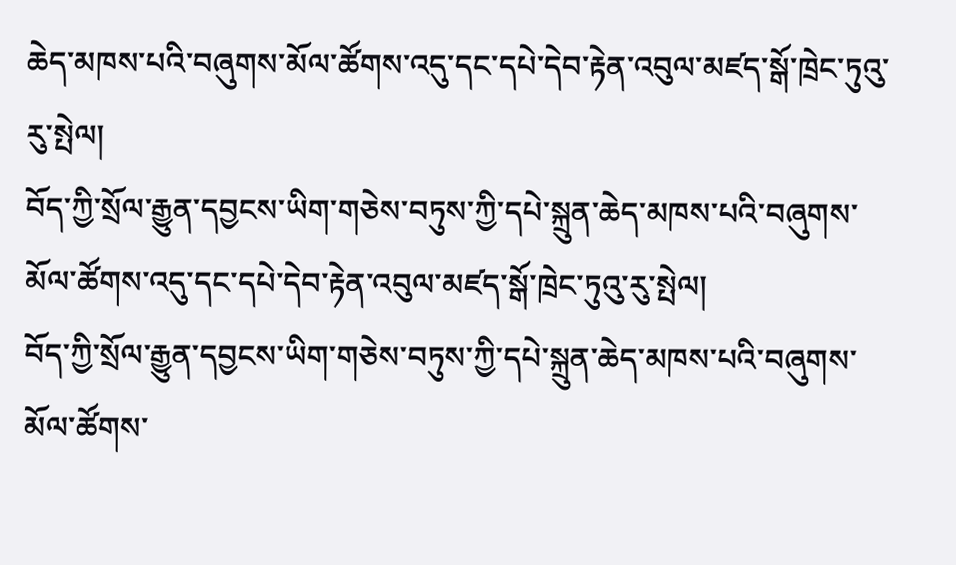ཆེད་མཁས་པའི་བཞུགས་མོལ་ཚོགས་འདུ་དང་དཔེ་དེབ་རྟེན་འབུལ་མཛད་སྒོ་ཁྲེང་ཏུའུ་རུ་སྤེལ།
བོད་ཀྱི་སྲོལ་རྒྱུན་དབྱངས་ཡིག་གཅེས་བཏུས་ཀྱི་དཔེ་སྐྲུན་ཆེད་མཁས་པའི་བཞུགས་མོལ་ཚོགས་འདུ་དང་དཔེ་དེབ་རྟེན་འབུལ་མཛད་སྒོ་ཁྲེང་ཏུའུ་རུ་སྤེལ།
བོད་ཀྱི་སྲོལ་རྒྱུན་དབྱངས་ཡིག་གཅེས་བཏུས་ཀྱི་དཔེ་སྐྲུན་ཆེད་མཁས་པའི་བཞུགས་མོལ་ཚོགས་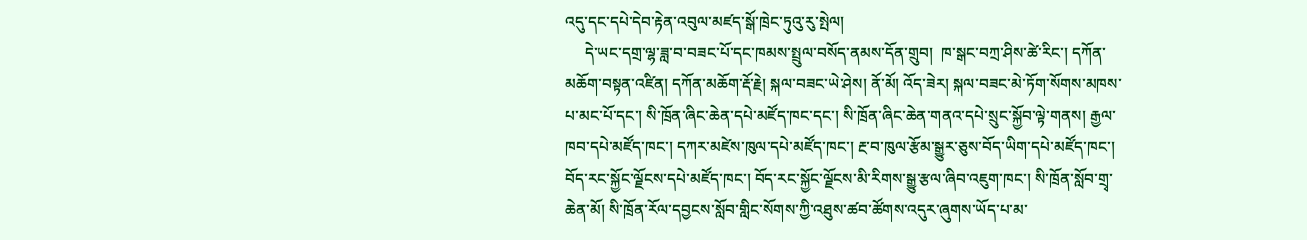འདུ་དང་དཔེ་དེབ་རྟེན་འབུལ་མཛད་སྒོ་ཁྲེང་ཏུའུ་རུ་སྤེལ།
     དེ་ཡང་དགྲ་ལྷ་ཟླ་བ་བཟང་པོ་དང་ཁམས་སྤྲུལ་བསོད་ནམས་དོན་གྲུབ།  ཁ་སྒང་བཀྲ་ཤིས་ཚེ་རིང་། དཀོན་མཆོག་བསྟན་འཛིན། དཀོན་མཆོག་རྡོ་རྗེ། སྐལ་བཟང་ཡེ་ཤེས། ནོ་མོ། འོད་ཟེར། སྐལ་བཟང་མེ་ཏོག་སོགས་མཁས་པ་མང་པོ་དང་། སི་ཁྲོན་ཞིང་ཆེན་དཔེ་མཛོད་ཁང་དང་། སི་ཁྲོན་ཞིང་ཆེན་གནའ་དཔེ་སྲུང་སྐྱོབ་ལྟེ་གནས། རྒྱལ་ཁབ་དཔེ་མཛོད་ཁང་། དཀར་མཛེས་ཁུལ་དཔེ་མཛོད་ཁང་། རྔ་བ་ཁུལ་རྩོམ་སྒྱུར་ཅུས་བོད་ཡིག་དཔེ་མཛོད་ཁང་། བོད་རང་སྐྱོང་ལྗོངས་དཔེ་མཛོད་ཁང་། བོད་རང་སྐྱོང་ལྗོངས་མི་རིགས་སྒྱུ་རྩལ་ཞིབ་འཇུག་ཁང་། སི་ཁྲོན་སློབ་གྲྭ་ཆེན་མོ། སི་ཁྲོན་རོལ་དབྱངས་སློབ་གླིང་སོགས་ཀྱི་འཐུས་ཚབ་ཚོགས་འདུར་ཞུགས་ཡོད་པ་མ་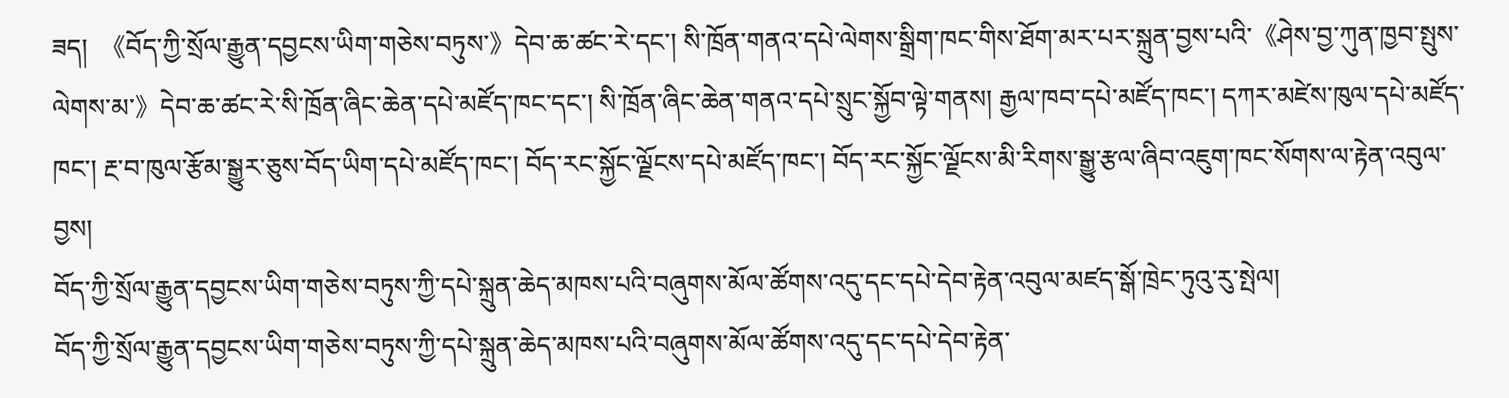ཟད།  《བོད་ཀྱི་སྲོལ་རྒྱུན་དབྱངས་ཡིག་གཅེས་བཏུས་》དེབ་ཆ་ཚང་རེ་དང་། སི་ཁྲོན་གནའ་དཔེ་ལེགས་སྒྲིག་ཁང་གིས་ཐོག་མར་པར་སྐྲུན་བྱས་པའི་《ཤེས་བྱ་ཀུན་ཁྱབ་སྤུས་ལེགས་མ་》དེབ་ཆ་ཚང་རེ་སི་ཁྲོན་ཞིང་ཆེན་དཔེ་མཛོད་ཁང་དང་། སི་ཁྲོན་ཞིང་ཆེན་གནའ་དཔེ་སྲུང་སྐྱོབ་ལྟེ་གནས། རྒྱལ་ཁབ་དཔེ་མཛོད་ཁང་། དཀར་མཛེས་ཁུལ་དཔེ་མཛོད་ཁང་། རྔ་བ་ཁུལ་རྩོམ་སྒྱུར་ཅུས་བོད་ཡིག་དཔེ་མཛོད་ཁང་། བོད་རང་སྐྱོང་ལྗོངས་དཔེ་མཛོད་ཁང་། བོད་རང་སྐྱོང་ལྗོངས་མི་རིགས་སྒྱུ་རྩལ་ཞིབ་འཇུག་ཁང་སོགས་ལ་རྟེན་འབུལ་བྱས།
བོད་ཀྱི་སྲོལ་རྒྱུན་དབྱངས་ཡིག་གཅེས་བཏུས་ཀྱི་དཔེ་སྐྲུན་ཆེད་མཁས་པའི་བཞུགས་མོལ་ཚོགས་འདུ་དང་དཔེ་དེབ་རྟེན་འབུལ་མཛད་སྒོ་ཁྲེང་ཏུའུ་རུ་སྤེལ།
བོད་ཀྱི་སྲོལ་རྒྱུན་དབྱངས་ཡིག་གཅེས་བཏུས་ཀྱི་དཔེ་སྐྲུན་ཆེད་མཁས་པའི་བཞུགས་མོལ་ཚོགས་འདུ་དང་དཔེ་དེབ་རྟེན་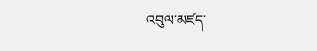འབུལ་མཛད་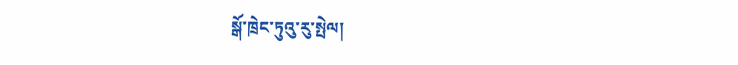སྒོ་ཁྲེང་ཏུའུ་རུ་སྤེལ།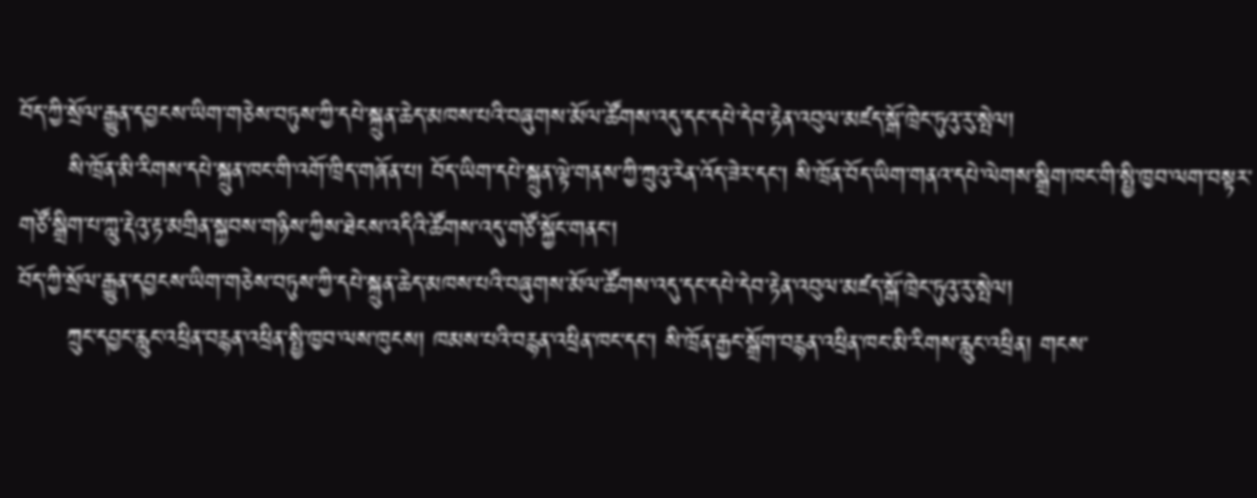བོད་ཀྱི་སྲོལ་རྒྱུན་དབྱངས་ཡིག་གཅེས་བཏུས་ཀྱི་དཔེ་སྐྲུན་ཆེད་མཁས་པའི་བཞུགས་མོལ་ཚོགས་འདུ་དང་དཔེ་དེབ་རྟེན་འབུལ་མཛད་སྒོ་ཁྲེང་ཏུའུ་རུ་སྤེལ།
      སི་ཁྲོན་མི་རིགས་དཔེ་སྐྲུན་ཁང་གི་འགོ་ཁྲིད་གཞོན་པ། བོད་ཡིག་དཔེ་སྐྲུན་ལྟེ་གནས་ཀྱི་ཀྲུའུ་རེན་འོད་ཟེར་དང་། སི་ཁྲོན་བོད་ཡིག་གནའ་དཔེ་ལེགས་སྒྲིག་ཁང་གི་སྤྱི་ཁྱབ་ལག་བསྟར་གཙོ་སྒྲིག་པ་ཀླུ་རྡེའུ་རྟ་མགྲིན་སྐྱབས་གཉིས་ཀྱིས་ཐེངས་འདིའི་ཚོགས་འདུ་གཙོ་སྐྱོང་གནང་།
བོད་ཀྱི་སྲོལ་རྒྱུན་དབྱངས་ཡིག་གཅེས་བཏུས་ཀྱི་དཔེ་སྐྲུན་ཆེད་མཁས་པའི་བཞུགས་མོལ་ཚོགས་འདུ་དང་དཔེ་དེབ་རྟེན་འབུལ་མཛད་སྒོ་ཁྲེང་ཏུའུ་རུ་སྤེལ།
      ཀྲུང་དབྱང་རླུང་འཕྲིན་བརྙན་འཕྲིན་སྤྱི་ཁྱབ་ལས་ཁུངས། ཁམས་པའི་བརྙན་འཕྲིན་ཁང་དང་། སི་ཁྲོན་རྒྱང་སྒྲོག་བརྙན་འཕྲིན་ཁང་མི་རིགས་རླུང་འཕྲིན། གངས་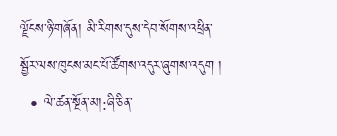ལྗོངས་ཉི་གཞོན། མི་རིགས་དུས་དེབ་སོགས་འཕྲིན་སྦྱོར་ལས་ཁུངས་མང་པོ་ཚོགས་འདུར་ཞུགས་འདུག །
  • ལེ་ཚན་སྔོན་མ།:ཞི་ཅིན་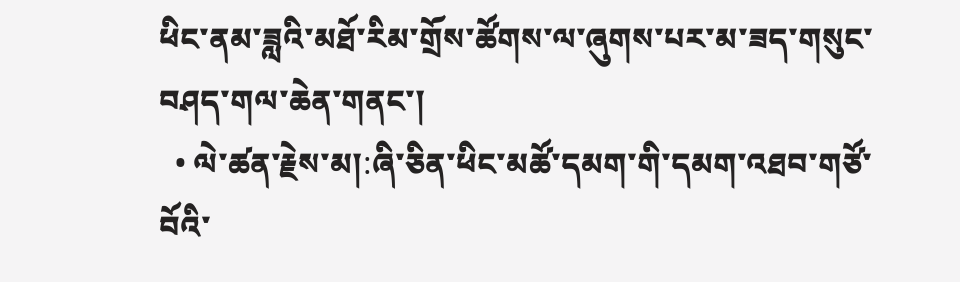ཕིང་ནམ་ཟླའི་མཐོ་རིམ་གྲོས་ཚོགས་ལ་ཞུགས་པར་མ་ཟད་གསུང་བཤད་གལ་ཆེན་གནང་།
  • ལེ་ཚན་རྗེས་མ།:ཞི་ཅིན་ཕིང་མཚོ་དམག་གི་དམག་འཐབ་གཙོ་བོའི་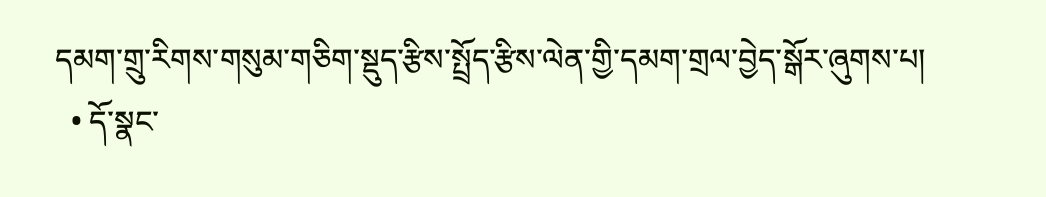དམག་གྲུ་རིགས་གསུམ་གཅིག་སྡུད་རྩིས་སྤྲོད་རྩིས་ལེན་གྱི་དམག་གྲལ་བྱེད་སྒོར་ཞུགས་པ།
  • དོ་སྣང་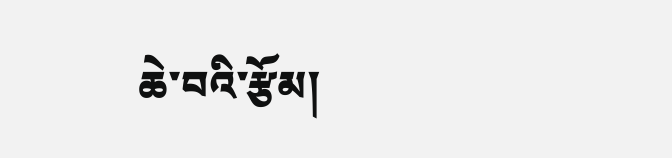ཆེ་བའི་རྩོམ།